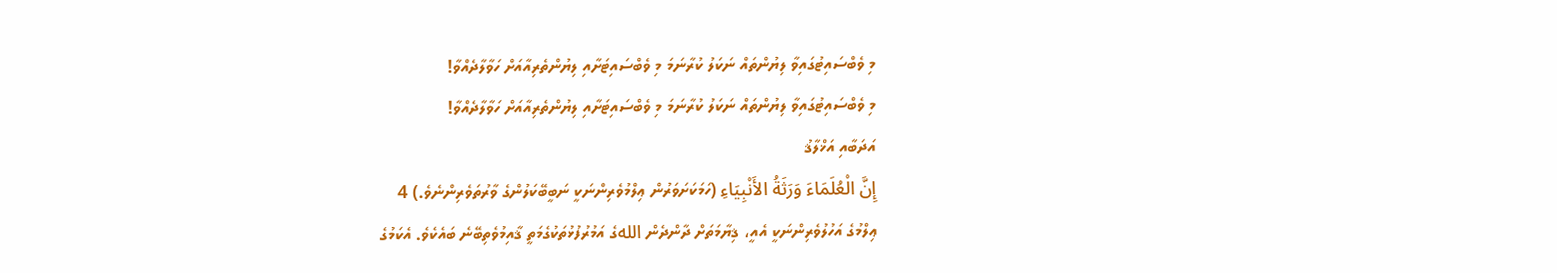މި ވެބްސައިޓުގައިވާ ލިޔުންތައް ނަކަލު ކުރާނަމަ މި ވެބްސައިޓަށާއި ލިޔުންތެރިއާއަށް ހަވާލާދެއްވާ!
މި ވެބްސައިޓުގައިވާ ލިޔުންތައް ނަކަލު ކުރާނަމަ މި ވެބްސައިޓަށާއި ލިޔުންތެރިއާއަށް ހަވާލާދެއްވާ!
އަދަބާއި އަޚްލާޤު
إِنَّ الْعُلَمَاءَ وَرَثَةُ الأَنْبِيَاءِ (ހަމަކަށަވަރުން ޢިލްމުވެރިންނަކީ ނަބީބޭކަލުންގެ ވާރުތަވެރިންނެވެ.) 4
ޢިލްމުގެ އަހުލުވެރިންނަކީ އެއީ، ޤިޔާމަތަށް ދާންދެން اللهގެ އަމުރުފުޅުތަކުގެމަތީ ޤާއިމުވެތިބޭނެ ބައެކެވެ. އެކަމުގެ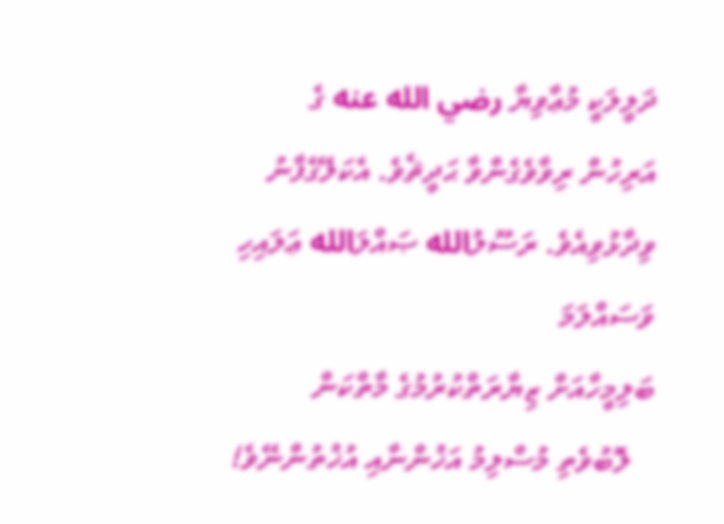ދަލީލަކީ މުޢާވިޔާ رضي الله عنه ގެ އަރިހުން ރިވާވެގެންވާ ޙަދީޘެވެ. އެކަލޭގެފާނު ވިދާޅުވިއެވެ. ރަސޫލުالله ޞައްލަالله ޢަލައިހި ވަސައްލަމަ
ބަލިމީހާއަށް ޒިޔާރަތްކުރުމުގެ މާތްކަން
   ލޮބުވެތި މުސްލިމު އަޚުންނާއި އުޚުތުންނޭވެ!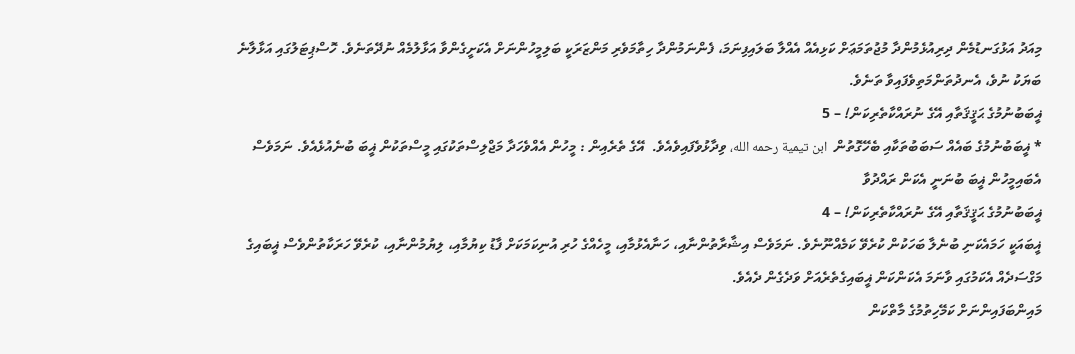މިއަދު އަޅުގަނޑުމެން ދިރިއުޅެމުންދާ މުޖުތަމަޢަށް ކަޅިއެއް އެއްލާ ބަލައިފިނަމަ، ފެންނަމުންދާ ހިތާމަވެރި މަންޒަރަކީ ބަލިމީހުންނަށް އެކަށީގެންވާ އަޅާލުމެއް ނުދޭތަނެވެ. ހޮސްޕިޓަލުގައި އަޅާލާނެ ބަޔަކު ނުވެ، އެނދުތަންމަތިވެފައިވާ ތަނެވެ.
ޣީބަބުނުމުގެ ޙަޤީޤަތާއި އޭގެ ނުރައްކާތެރިކަން! – 5
* ޣީބަބުނުމުގެ ބައެއް ސަބަބުތަކާއި ބެހޭގޮތުން  ابن تيمية رحمه الله، ވިދާޅުވެފައިވެއެވެ.  އޭގެ ތެރެއިން : މީހުން އެއްވެހަދާ މަޖްލިސްތަކުގައި މީސްތަކުން ޣީބަ ބުނެއުޅެއެވެ. ނަމަވެސް އެބައިމީހުން ޣީބަ ބުނަނީ އެކަން ރައްދުވާ
ޣީބަބުނުމުގެ ޙަޤީޤަތާއި އޭގެ ނުރައްކާތެރިކަން! – 4
ޣީބައަކީ ހަމައެކަނި ބުނެލާ ބަހަކުން ކުރެވޭ ކަމެއްނޫނެވެ. ނަމަވެސް އިޝާރާތުންނާއި، ހަނާއެޅުމާއި، މީހެއްގެ ހުރި އުނިކަމަކަށް ފާޑު ކިޔުމާއި، ލިޔުމުންނާއި، ކުރެވޭ ހަރަކާތުންވެސް ޣީބައިގެ މަގްސަދެއް އެކަމުގައި ވާނަމަ އެކަންކަން ޣީބައިގެތެރެއަށް ވަދެގެން ދެއެވެ.
މައިންބަފައިންނަށް ކަމޭހިތުމުގެ މާތްކަން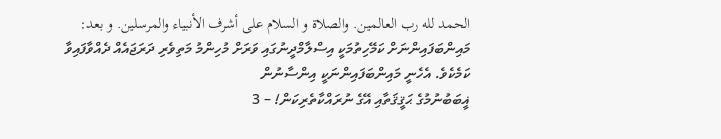الحمد لله رب العالمين. والصلاة و السلام على أشرف الأنبياء والمرسلين. و بعد: މައިންބަފައިންނަށް ކަމޭހިތުމަކީ އިސްލާމްދީނުގައި ވަރަށް މުހިންމު މަތިވެރި ދަރަޖައެއް ދެއްވާފައިވާ ކަމެކެވެ. އެހެނީ މައިންބަފައިންނަކީ އިންސާނުން
ޣީބަބުނުމުގެ ޙަޤީޤަތާއި އޭގެ ނުރައްކާތެރިކަން! – 3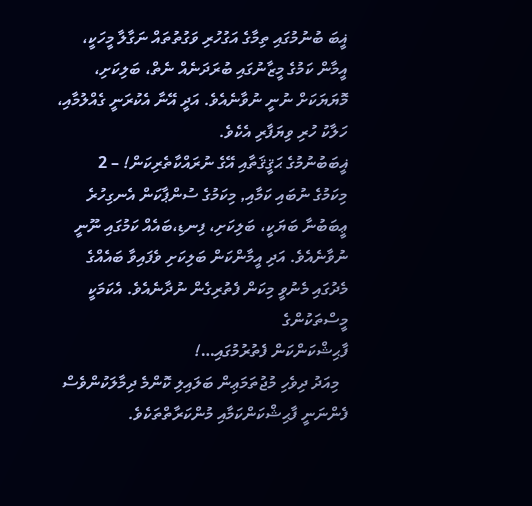ޣީބަ ބުނުމުގައި ތިމާގެ އަގުހުރި ވަގުތުތައް ނަގާލާ މީހަކީ، އީމާން ކަމުގެ މީޒާނުގައި ބުރަދަނެއް ނެތް، ބަލިކަށި، މޮޔަޔަކަށް ނުނީ ނުވާނެއެވެ. އަދީ އޭނާ އެކުރަނީ ގެއްލުމާއި، ހަލާކު ހުރި ވިޔަފާރި އެކެވެ.
ޣީބަބުނުމުގެ ޙަޤީޤަތާއި އޭގެ ނުރައްކާތެރިކަން! – 2
މިކަމުގެ ނުބައި ކަމާއި, މިކަމުގެ ސުންޕާކަން އެނގިހުރެ ޢީބަބުނާ ބަޔަކީ، ބަލިކަށި، ފިނޑި،ބައެއް ކަމުގައި ނޫނީ ނުވާނެއެވެ. އަދި އީމާންކަން ބަލިކަށި ވެފައިވާ ބައެއްގެ މެދުގައި މެނުވީ މިކަން ފެތުރިގެން ނުދާނެއެވެ. އެކަމަކީ މީސްތަކުންގެ
ފާޙިޝްކަންކަން ފެތުރުމުގައި…!
  މިއަދު ދިވެހި މުޖުތަމަޢިން ބަލައިލި ކޮންމެ ދިމާލަކުންވެސް ފެންނަނީ ފާޙިޝްކަންކަމާއި މުންކަރާތްތަކެވެ.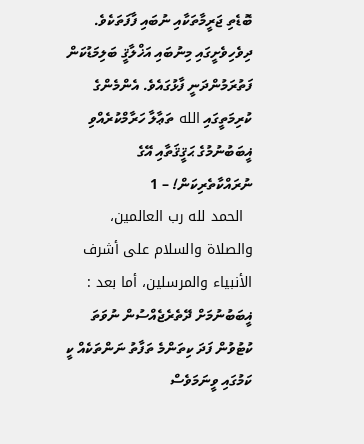ބޮޑެތި ޖަރީމާތަކާއި ނުބައި ފާފަތަކެވެ. ދިވެހިވެށީގައި މިނުބައި އަޚްލާޤީ ބަލިމަޑުކަން ފަތުރަމުންދަނީ ފާޅުގައެވެ. އެންމެންގެ ކުރިމަތީގައި الله ތަޢާލާ ހަރާމްކުރެއްވި
ޣީބަބުނުމުގެ ޙަޤީޤަތާއި އޭގެ ނުރައްކާތެރިކަން! – 1
  الحمد لله رب العالمين، والصلاة والسلام على أشرف الأنبياء والمرسلين، أما بعد : ޣީބަބުނުމަށް ދޭތެރެޖެއްސުން ނުވަތަ ކުޓުވުން ފަދަ ކިތަންމެ ތަފާތު ނަންތަކެއް ކީ ކަމުގައި ވީނަމަވެސް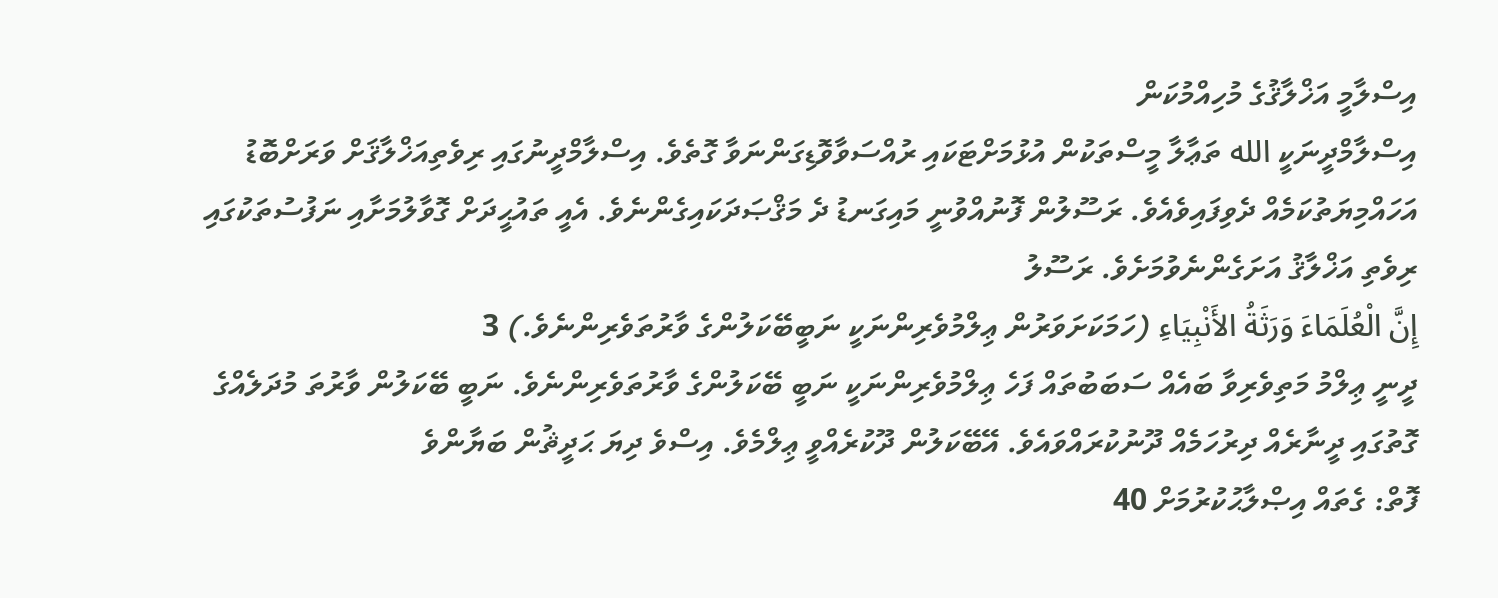އިސްލާމީ އަޚްލާޤުގެ މުހިއްމުކަން
އިސްލާމްދީނަކީ الله ތަޢާލާ މީސްތަކުން އުޅުމަށްޓަކައި ރުއްސަވާވޮޑިގަންނަވާ ގޮތެވެ. އިސްލާމްދީނުގައި ރިވެތިއަޚްލާޤަށް ވަރަށްބޮޑު އަހައްމިޔަތުކަމެއް ދެވިފައިވެއެވެ. ރަސޫލުން ފޮނުއްވުނީ މައިގަނޑު ދެ މަޤްޞަދަކައިގެންނެވެ. އެއީ ތައުޙީދަށް ގޮވާލުމަށާއި ނަފުސުތަކުގައި ރިވެތި އަޚްލާޤު އަށަގެންނެވުމަށެވެ. ރަސޫލު
إِنَّ الْعُلَمَاءَ وَرَثَةُ الأَنْبِيَاءِ (ހަމަކަށަވަރުން ޢިލްމުވެރިންނަކީ ނަބީބޭކަލުންގެ ވާރުތަވެރިންނެވެ.) 3
ދީނީ ޢިލްމު މަތިވެރިވާ ބައެއް ސަބަބުތައް ފަހެ ޢިލްމުވެރިންނަކީ ނަބީ ބޭކަލުންގެ ވާރުތަވެރިންނެވެ. ނަބީ ބޭކަލުން ވާރުތަ މުދަލެއްގެ ގޮތުގައި ދީނާރެއް ދިރުހަމެއް ދޫނުކުރައްވައެވެ. އޭބޭކަލުން ދޫކުރެއްވީ ޢިލްމެވެ. އިސްވެ ދިޔަ ޙަދީޘުން ބަޔާންވެ
ފޮތް: ގެތައް އިޞްލާޙުކުރުމަށް 40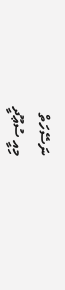ނަސޭހަތް
މިއީ ސުޢޫދީ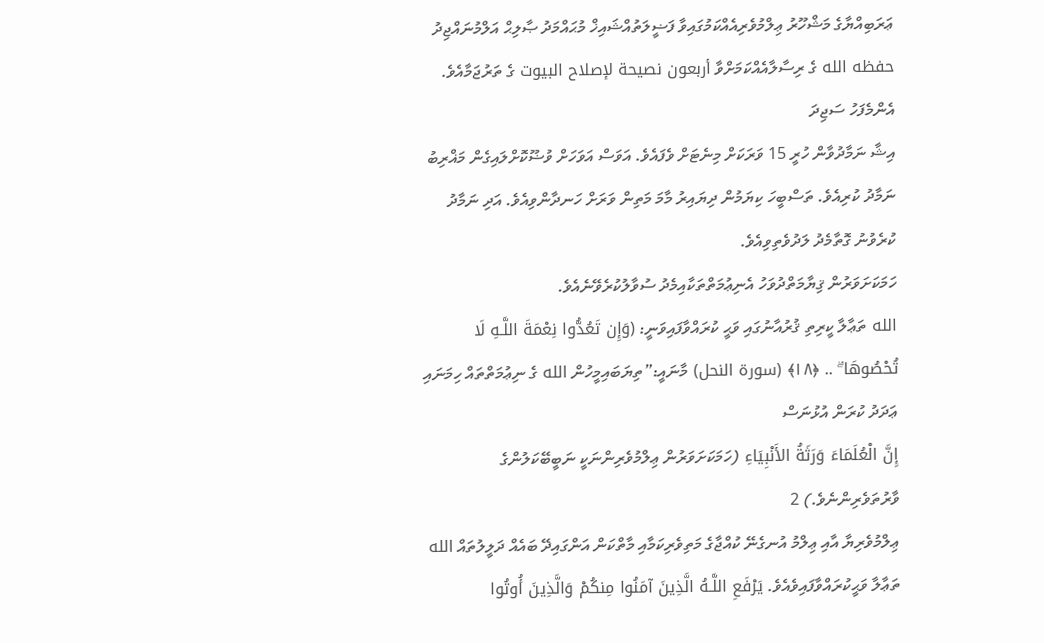ޢަރަބިއްޔާގެ މަޝްހޫރު ޢިލްމުވެރިއެއްކަމުގައިވާ ފަޟީލަތުއްޝައިޚް މުޙައްމަދު ޞާލިޙް އަލްމުނައްޖިދު حفظه الله ގެ ރިސާލާއެއްކަމަށްވާ أربعون نصيحة لإصلاح البيوت ގެ ތަރުޖަމާއެވެ.
އެންމެފަހު ސަޖިދަ
އިޝާ ނަމާދުވާން ހުރީ 15 ވަރަކަށް މިނެޓަށް ވެފައެވެ. އަވަސް އަވަހަށް ވުޟޫކޮށްލައިގެން މަޣްރިބު ނަމާދު ކުރިއެވެ. ތަސްބީހަ ކިޔަމުން ދިޔައިރު މާމަ މަތިން ވަރަށް ހަނދާންވިއެވެ. އަދި ނަމާދު ކުރެވުނު ގޮތާމެދު ލަދުވެތިވިއެވެ.
ހަމަކަށަވަރުން ޤިޔާމަތްދުވަހު އެނިޢުމަތްތަކާއިމެދު ސުވާލުކުރެވޭނެއެވެ.
الله ތަޢާލާ ކީރިތި ޤުރުއާނުގައި ވަޙީ ކުރައްވާފައިވަނީ: (وَإِن تَعُدُّوا نِعْمَةَ اللَّـهِ لَا تُحْصُوهَا ۗ .. ﴿١٨﴾ (سورة النحل) މާނައީ:”ތިޔަބައިމީހުން الله ގެ ނިޢުމަތްތައް ހިމަނައި ޢަދަދު ކުރަން އުޅުނަސް
إِنَّ الْعُلَمَاءَ وَرَثَةُ الأَنْبِيَاءِ (ހަމަކަށަވަރުން ޢިލްމުވެރިންނަކީ ނަބީބޭކަލުންގެ ވާރުތަވެރިންނެވެ.) 2
ޢިލްމުވެރިޔާ އާއި ޢިލްމު އުނގެނޭ ކުއްޖާގެ މަތިވެރިކަމާއި މާތްކަން އަންގައިދޭ ބައެއް ދަލީލުތައް الله ތަޢާލާ ވަޙީކުރައްވާފައިވެއެވެ. يَرْفَعِ اللَّـهُ الَّذِينَ آمَنُوا مِنكُمْ وَالَّذِينَ أُوتُوا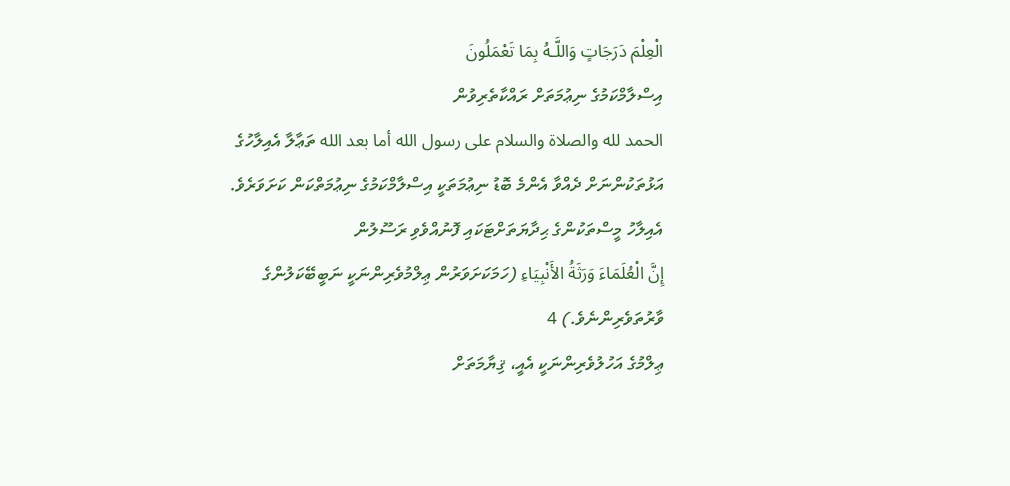الْعِلْمَ دَرَجَاتٍ وَاللَّـهُ بِمَا تَعْمَلُونَ
އިސްލާމްކަމުގެ ނިޢުމަތަށް ރައްކާތެރިވުން
الحمد لله والصلاة والسلام على رسول الله أما بعد الله ތަޢާލާ އެއިލާހުގެ އަޅުތަކުންނަށް ދެއްވާ އެންމެ ބޮޑު ނިޢުމަތަކީ އިސްލާމްކަމުގެ ނިޢުމަތްކަން ކަށަވަރެވެ. އެއިލާހު މީސްތަކުންގެ ޙިދާޔަތަށްޓަކައި ފޮނުއްވެވި ރަސޫލުން
إِنَّ الْعُلَمَاءَ وَرَثَةُ الأَنْبِيَاءِ (ހަމަކަށަވަރުން ޢިލްމުވެރިންނަކީ ނަބީބޭކަލުންގެ ވާރުތަވެރިންނެވެ.) 4
ޢިލްމުގެ އަހުލުވެރިންނަކީ އެއީ، ޤިޔާމަތަށް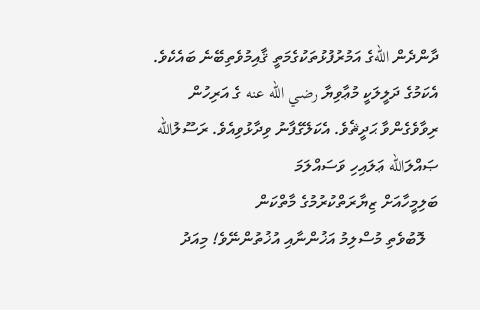ދާންދެން اللهގެ އަމުރުފުޅުތަކުގެމަތީ ޤާއިމުވެތިބޭނެ ބައެކެވެ. އެކަމުގެ ދަލީލަކީ މުޢާވިޔާ رضي الله عنه ގެ އަރިހުން ރިވާވެގެންވާ ޙަދީޘެވެ. އެކަލޭގެފާނު ވިދާޅުވިއެވެ. ރަސޫލުالله ޞައްލަالله ޢަލައިހި ވަސައްލަމަ
ބަލިމީހާއަށް ޒިޔާރަތްކުރުމުގެ މާތްކަން
   ލޮބުވެތި މުސްލިމު އަޚުންނާއި އުޚުތުންނޭވެ! މިއަދު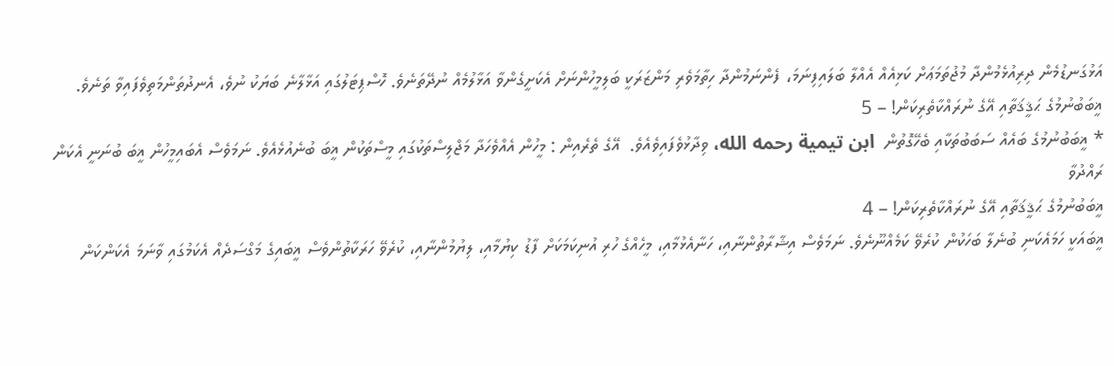އަޅުގަނޑުމެން ދިރިއުޅެމުންދާ މުޖުތަމަޢަށް ކަޅިއެއް އެއްލާ ބަލައިފިނަމަ، ފެންނަމުންދާ ހިތާމަވެރި މަންޒަރަކީ ބަލިމީހުންނަށް އެކަށީގެންވާ އަޅާލުމެއް ނުދޭތަނެވެ. ހޮސްޕިޓަލުގައި އަޅާލާނެ ބަޔަކު ނުވެ، އެނދުތަންމަތިވެފައިވާ ތަނެވެ.
ޣީބަބުނުމުގެ ޙަޤީޤަތާއި އޭގެ ނުރައްކާތެރިކަން! – 5
* ޣީބަބުނުމުގެ ބައެއް ސަބަބުތަކާއި ބެހޭގޮތުން  ابن تيمية رحمه الله، ވިދާޅުވެފައިވެއެވެ.  އޭގެ ތެރެއިން : މީހުން އެއްވެހަދާ މަޖްލިސްތަކުގައި މީސްތަކުން ޣީބަ ބުނެއުޅެއެވެ. ނަމަވެސް އެބައިމީހުން ޣީބަ ބުނަނީ އެކަން ރައްދުވާ
ޣީބަބުނުމުގެ ޙަޤީޤަތާއި އޭގެ ނުރައްކާތެރިކަން! – 4
ޣީބައަކީ ހަމައެކަނި ބުނެލާ ބަހަކުން ކުރެވޭ ކަމެއްނޫނެވެ. ނަމަވެސް އިޝާރާތުންނާއި، ހަނާއެޅުމާއި، މީހެއްގެ ހުރި އުނިކަމަކަށް ފާޑު ކިޔުމާއި، ލިޔުމުންނާއި، ކުރެވޭ ހަރަކާތުންވެސް ޣީބައިގެ މަގްސަދެއް އެކަމުގައި ވާނަމަ އެކަންކަން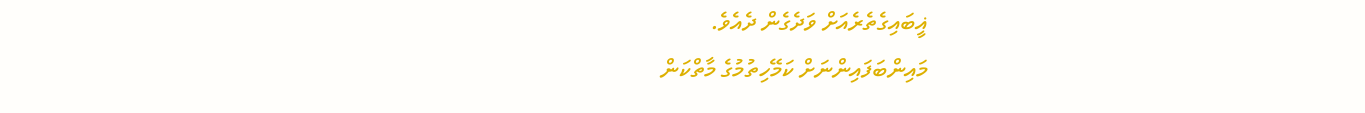ޣީބައިގެތެރެއަށް ވަދެގެން ދެއެވެ.
މައިންބަފައިންނަށް ކަމޭހިތުމުގެ މާތްކަން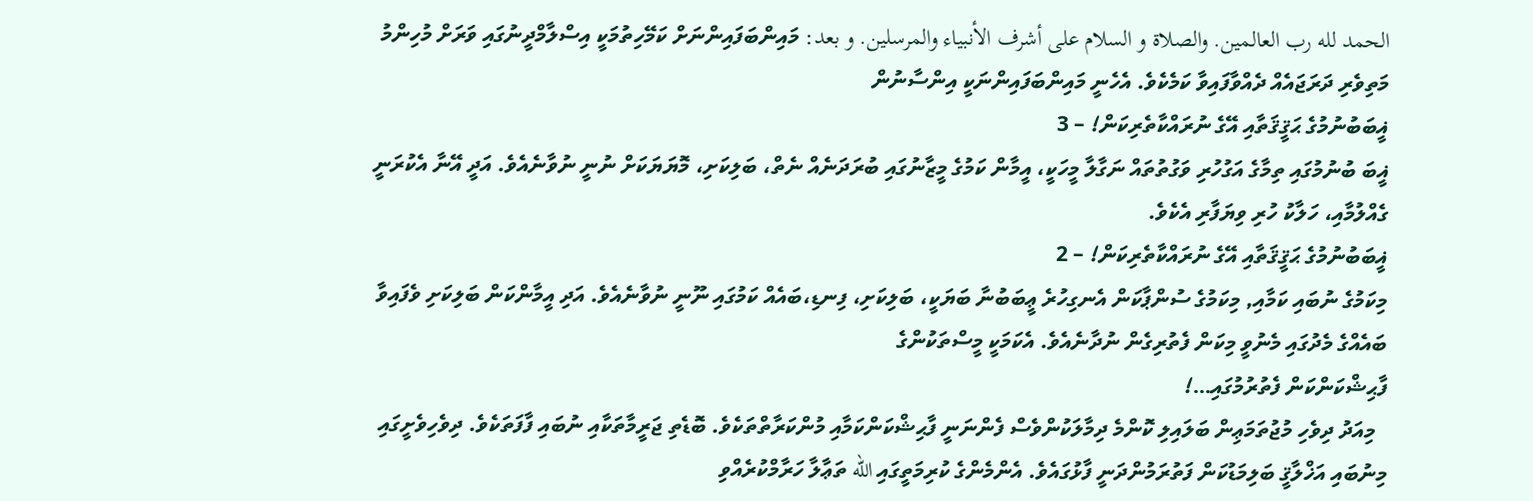الحمد لله رب العالمين. والصلاة و السلام على أشرف الأنبياء والمرسلين. و بعد: މައިންބަފައިންނަށް ކަމޭހިތުމަކީ އިސްލާމްދީނުގައި ވަރަށް މުހިންމު މަތިވެރި ދަރަޖައެއް ދެއްވާފައިވާ ކަމެކެވެ. އެހެނީ މައިންބަފައިންނަކީ އިންސާނުން
ޣީބަބުނުމުގެ ޙަޤީޤަތާއި އޭގެ ނުރައްކާތެރިކަން! – 3
ޣީބަ ބުނުމުގައި ތިމާގެ އަގުހުރި ވަގުތުތައް ނަގާލާ މީހަކީ، އީމާން ކަމުގެ މީޒާނުގައި ބުރަދަނެއް ނެތް، ބަލިކަށި، މޮޔަޔަކަށް ނުނީ ނުވާނެއެވެ. އަދީ އޭނާ އެކުރަނީ ގެއްލުމާއި، ހަލާކު ހުރި ވިޔަފާރި އެކެވެ.
ޣީބަބުނުމުގެ ޙަޤީޤަތާއި އޭގެ ނުރައްކާތެރިކަން! – 2
މިކަމުގެ ނުބައި ކަމާއި, މިކަމުގެ ސުންޕާކަން އެނގިހުރެ ޢީބަބުނާ ބަޔަކީ، ބަލިކަށި، ފިނޑި،ބައެއް ކަމުގައި ނޫނީ ނުވާނެއެވެ. އަދި އީމާންކަން ބަލިކަށި ވެފައިވާ ބައެއްގެ މެދުގައި މެނުވީ މިކަން ފެތުރިގެން ނުދާނެއެވެ. އެކަމަކީ މީސްތަކުންގެ
ފާޙިޝްކަންކަން ފެތުރުމުގައި…!
  މިއަދު ދިވެހި މުޖުތަމަޢިން ބަލައިލި ކޮންމެ ދިމާލަކުންވެސް ފެންނަނީ ފާޙިޝްކަންކަމާއި މުންކަރާތްތަކެވެ. ބޮޑެތި ޖަރީމާތަކާއި ނުބައި ފާފަތަކެވެ. ދިވެހިވެށީގައި މިނުބައި އަޚްލާޤީ ބަލިމަޑުކަން ފަތުރަމުންދަނީ ފާޅުގައެވެ. އެންމެންގެ ކުރިމަތީގައި الله ތަޢާލާ ހަރާމްކުރެއްވި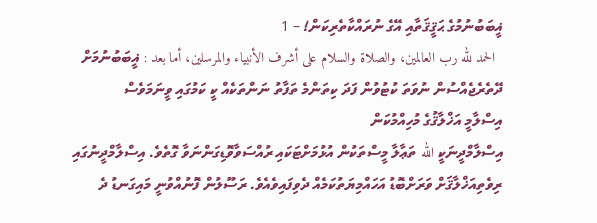ޣީބަބުނުމުގެ ޙަޤީޤަތާއި އޭގެ ނުރައްކާތެރިކަން! – 1
  الحمد لله رب العالمين، والصلاة والسلام على أشرف الأنبياء والمرسلين، أما بعد : ޣީބަބުނުމަށް ދޭތެރެޖެއްސުން ނުވަތަ ކުޓުވުން ފަދަ ކިތަންމެ ތަފާތު ނަންތަކެއް ކީ ކަމުގައި ވީނަމަވެސް
އިސްލާމީ އަޚްލާޤުގެ މުހިއްމުކަން
އިސްލާމްދީނަކީ الله ތަޢާލާ މީސްތަކުން އުޅުމަށްޓަކައި ރުއްސަވާވޮޑިގަންނަވާ ގޮތެވެ. އިސްލާމްދީނުގައި ރިވެތިއަޚްލާޤަށް ވަރަށްބޮޑު އަހައްމިޔަތުކަމެއް ދެވިފައިވެއެވެ. ރަސޫލުން ފޮނުއްވުނީ މައިގަނޑު ދެ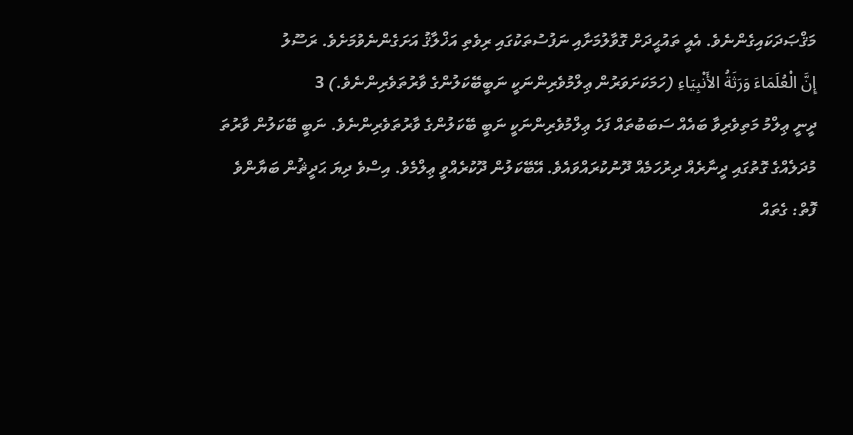މަޤްޞަދަކައިގެންނެވެ. އެއީ ތައުޙީދަށް ގޮވާލުމަށާއި ނަފުސުތަކުގައި ރިވެތި އަޚްލާޤު އަށަގެންނެވުމަށެވެ. ރަސޫލު
إِنَّ الْعُلَمَاءَ وَرَثَةُ الأَنْبِيَاءِ (ހަމަކަށަވަރުން ޢިލްމުވެރިންނަކީ ނަބީބޭކަލުންގެ ވާރުތަވެރިންނެވެ.) 3
ދީނީ ޢިލްމު މަތިވެރިވާ ބައެއް ސަބަބުތައް ފަހެ ޢިލްމުވެރިންނަކީ ނަބީ ބޭކަލުންގެ ވާރުތަވެރިންނެވެ. ނަބީ ބޭކަލުން ވާރުތަ މުދަލެއްގެ ގޮތުގައި ދީނާރެއް ދިރުހަމެއް ދޫނުކުރައްވައެވެ. އޭބޭކަލުން ދޫކުރެއްވީ ޢިލްމެވެ. އިސްވެ ދިޔަ ޙަދީޘުން ބަޔާންވެ
ފޮތް: ގެތައް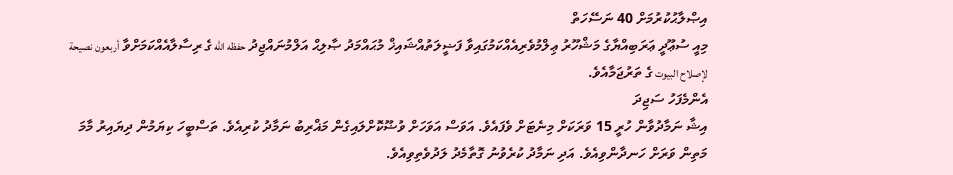އިޞްލާޙުކުރުމަށް 40 ނަސޭހަތް
މިއީ ސުޢޫދީ ޢަރަބިއްޔާގެ މަޝްހޫރު ޢިލްމުވެރިއެއްކަމުގައިވާ ފަޟީލަތުއްޝައިޚް މުޙައްމަދު ޞާލިޙް އަލްމުނައްޖިދު حفظه الله ގެ ރިސާލާއެއްކަމަށްވާ أربعون نصيحة لإصلاح البيوت ގެ ތަރުޖަމާއެވެ.
އެންމެފަހު ސަޖިދަ
އިޝާ ނަމާދުވާން ހުރީ 15 ވަރަކަށް މިނެޓަށް ވެފައެވެ. އަވަސް އަވަހަށް ވުޟޫކޮށްލައިގެން މަޣްރިބު ނަމާދު ކުރިއެވެ. ތަސްބީހަ ކިޔަމުން ދިޔައިރު މާމަ މަތިން ވަރަށް ހަނދާންވިއެވެ. އަދި ނަމާދު ކުރެވުނު ގޮތާމެދު ލަދުވެތިވިއެވެ.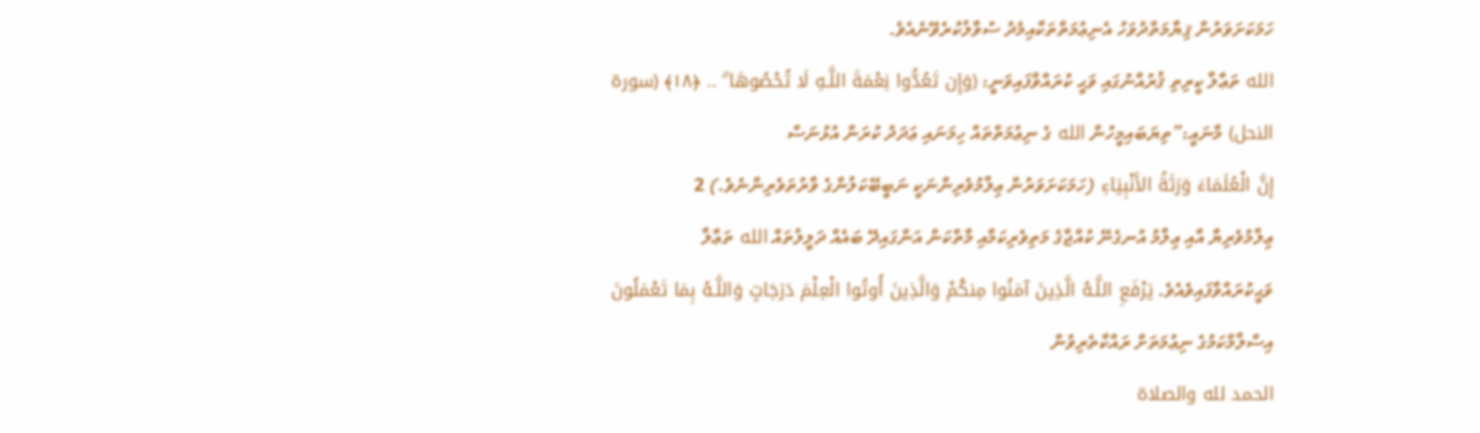ހަމަކަށަވަރުން ޤިޔާމަތްދުވަހު އެނިޢުމަތްތަކާއިމެދު ސުވާލުކުރެވޭނެއެވެ.
الله ތަޢާލާ ކީރިތި ޤުރުއާނުގައި ވަޙީ ކުރައްވާފައިވަނީ: (وَإِن تَعُدُّوا نِعْمَةَ اللَّـهِ لَا تُحْصُوهَا ۗ .. ﴿١٨﴾ (سورة النحل) މާނައީ:”ތިޔަބައިމީހުން الله ގެ ނިޢުމަތްތައް ހިމަނައި ޢަދަދު ކުރަން އުޅުނަސް
إِنَّ الْعُلَمَاءَ وَرَثَةُ الأَنْبِيَاءِ (ހަމަކަށަވަރުން ޢިލްމުވެރިންނަކީ ނަބީބޭކަލުންގެ ވާރުތަވެރިންނެވެ.) 2
ޢިލްމުވެރިޔާ އާއި ޢިލްމު އުނގެނޭ ކުއްޖާގެ މަތިވެރިކަމާއި މާތްކަން އަންގައިދޭ ބައެއް ދަލީލުތައް الله ތަޢާލާ ވަޙީކުރައްވާފައިވެއެވެ. يَرْفَعِ اللَّـهُ الَّذِينَ آمَنُوا مِنكُمْ وَالَّذِينَ أُوتُوا الْعِلْمَ دَرَجَاتٍ وَاللَّـهُ بِمَا تَعْمَلُونَ
އިސްލާމްކަމުގެ ނިޢުމަތަށް ރައްކާތެރިވުން
الحمد لله والصلاة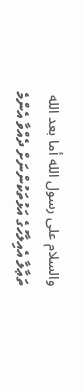والسلام على رسول الله أما بعد الله ތަޢާލާ އެއިލާހުގެ އަޅުތަކުންނަށް ދެއްވާ އެންމެ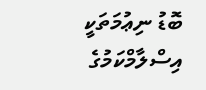ބޮޑު ނިޢުމަތަކީ އިސްލާމްކަމުގެ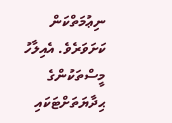ނިޢުމަތްކަން ކަށަވަރެވެ. އެއިލާހު މީސްތަކުންގެ ޙިދާޔަތަށްޓަކައި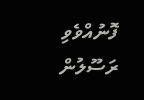ފޮނުއްވެވި ރަސޫލުން